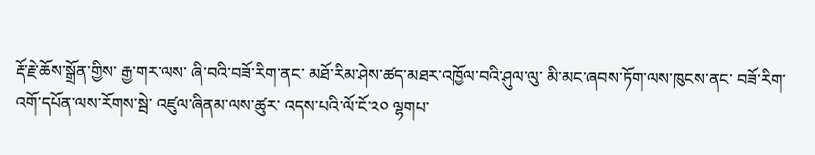རྡོ་རྗེ་ཆོས་སྒྲོན་གྱིས་ རྒྱ་གར་ལས་ ཞི་བའི་བཟོ་རིག་ནང་ མཐོ་རིམ་ཤེས་ཚད་མཐར་འཁྱོལ་བའི་ཤུལ་ལུ་ མི་མང་ཞབས་ཏོག་ལས་ཁུངས་ནང་ བཟོ་རིག་འགོ་དཔོན་ལས་རོགས་སྦེ་ འཛུལ་ཞིནམ་ལས་ཚུར་ འདས་པའི་ལོ་ངོ་༢༠ ལྷགཔ་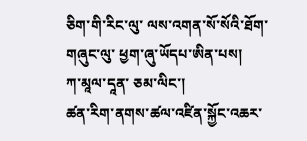ཅིག་གི་རིང་ལུ་ ལས་འགན་སོ་སོའི་ཐོག་ གཞུང་ལུ་ ཕྱག་ཞུ་ཡོདཔ་ཨིན་པས།
ཀ་མཱལ་དཱན་ ཅམ་ལིང་།
ཚན་རིག་ནགས་ཚལ་འཛིན་སྐྱོང་འཆར་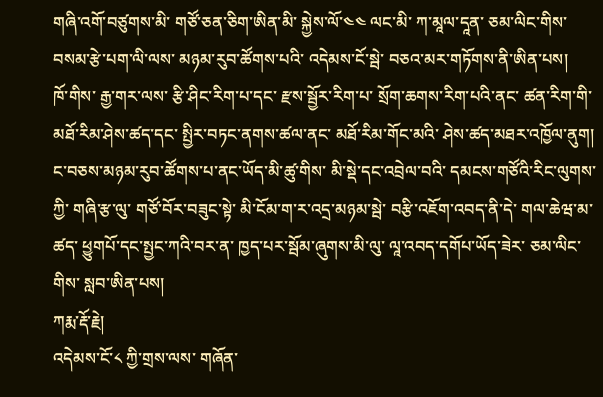གཞི་འགོ་བཙུགས་མི་ གཙོ་ཅན་ཅིག་ཨིན་མི་ སྐྱེས་ལོ་༤༤ ལང་མི་ ཀ་མཱལ་དཱན་ ཅམ་ལིང་གིས་ བསམ་རྩེ་པག་ལི་ལས་ མཉམ་རུབ་ཚོགས་པའི་ འདེམས་ངོ་སྦེ་ བཅའ་མར་གཏོགས་ནི་ཨིན་པས།
ཁོ་གིས་ རྒྱ་གར་ལས་ རྩི་ཤིང་རིག་པ་དང་ རྫས་སྦྱོར་རིག་པ་ སྲོག་ཆགས་རིག་པའི་ནང་ ཚན་རིག་གི་ མཐོ་རིམ་ཤེས་ཚད་དང་ སྤྱིར་བཏང་ནགས་ཚལ་ནང་ མཐོ་རིམ་གོང་མའི་ ཤེས་ཚད་མཐར་འཁྱོལ་ནུག།
ང་བཅས་མཉམ་རུབ་ཚོགས་པ་ནང་ཡོད་མི་ཚུ་གིས་ མི་སྡེ་དང་འབྲེལ་བའི་ དམངས་གཙོའི་རིང་ལུགས་ཀྱི་ གཞི་རྩ་ལུ་ གཙོ་བོར་བཟུང་སྟེ་ མི་ངོམ་ག་ར་འདྲ་མཉམ་སྦེ་ བརྩི་འཇོག་འབད་ནི་དེ་ གལ་ཆེཝ་མ་ཚད་ ཕྱུགཔོ་དང་སྤྱང་ཀའི་བར་ན་ ཁྱད་པར་སྦོམ་ཞུགས་མི་ལུ་ ལཱ་འབད་དགོཔ་ཡོད་ཟེར་ ཅམ་ལིང་གིས་ སླབ་ཨིན་པས།
ཀརྨ་རྡོ་རྗེ།
འདེམས་ངོ་༨ ཀྱི་གྲས་ལས་ གཞོན་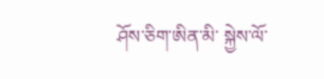ཤོས་ཅིག་ཨིན་མི་ སྐྱེས་ལོ་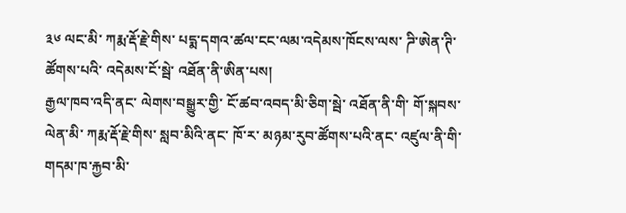༣༦ ལང་མི་ ཀརྨ་རྡོ་རྗེ་གིས་ པདྨ་དགའ་ཚལ་ངང་ལམ་འདེམས་ཁོངས་ལས་ ཌི་ཨེན་ཊི་ཚོགས་པའི་ འདེམས་ངོ་སྦེ་ འཐོན་ནི་ཨིན་པས།
རྒྱལ་ཁབ་འདི་ནང་ ལེགས་བསྒྱུར་གྱི་ ངོ་ཚབ་འབད་མི་ཅིག་སྦེ་ འཐོན་ནི་གི་ གོ་སྐབས་ལེན་མི་ ཀརྨ་རྡོ་རྗེ་གིས་ སླབ་མིའི་ནང་ ཁོ་ར་ མཉམ་རུབ་ཚོགས་པའི་ནང་ འཛུལ་ནི་གི་ གདམ་ཁ་རྐྱབ་མི་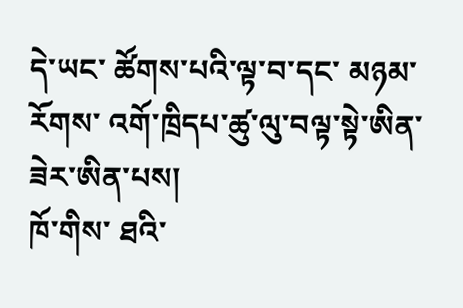དེ་ཡང་ ཚོགས་པའི་ལྟ་བ་དང་ མཉམ་རོགས་ འགོ་ཁྲིདཔ་ཚུ་ལུ་བལྟ་སྟེ་ཨིན་ཟེར་ཨིན་པས།
ཁོ་གིས་ ཐའི་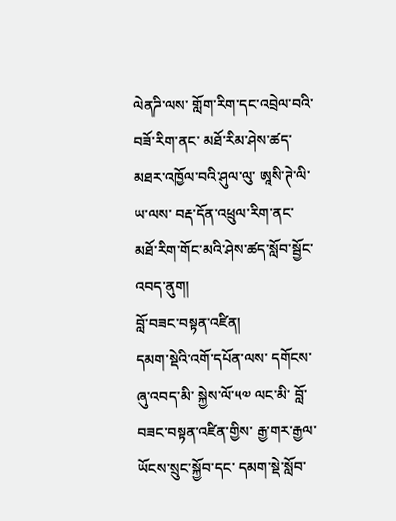ལེནཌི་ལས་ གློག་རིག་དང་འབྲེལ་བའི་ བཟོ་རིག་ནང་ མཐོ་རིམ་ཤེས་ཚད་མཐར་འཁྱོལ་བའི་ཤུལ་ལུ་ ཨཱསི་ཊེ་ལི་ཡ་ལས་ བརྡ་དོན་འཕྲུལ་རིག་ནང་ མཐོ་རིག་གོང་མའི་ཤེས་ཚད་སློབ་སྦྱོང་འབད་ནུག།
བློ་བཟང་བསྟན་འཛིན།
དམག་སྡེའི་འགོ་དཔོན་ལས་ དགོངས་ཞུ་འབད་མི་ སྐྱེས་ལོ་༥༧ ལང་མི་ བློ་བཟང་བསྟན་འཛིན་གྱིས་ རྒྱ་གར་རྒྱལ་ཡོངས་སྲུང་སྐྱོབ་དང་ དམག་སྡེ་སློབ་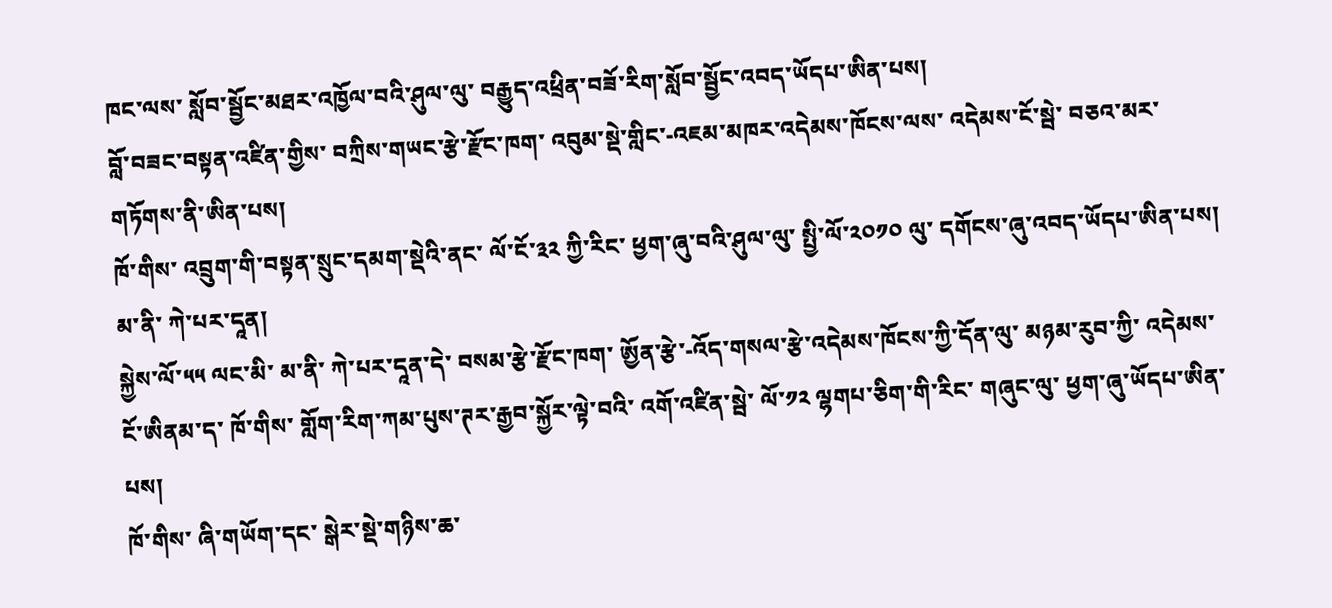ཁང་ལས་ སློབ་སྦྱོང་མཐར་འཁྱོལ་བའི་ཤུལ་ལུ་ བརྒྱུད་འཕྲིན་བཟོ་རིག་སློབ་སྦྱོང་འབད་ཡོདཔ་ཨིན་པས།
བློ་བཟང་བསྟན་འཛིན་གྱིས་ བཀྲིས་གཡང་རྩེ་རྫོང་ཁག་ འབུམ་སྡེ་གླིང་-འཇམ་མཁར་འདེམས་ཁོངས་ལས་ འདེམས་ངོ་སྦེ་ བཅའ་མར་གཏོགས་ནི་ཨིན་པས།
ཁོ་གིས་ འབྲུག་གི་བསྟན་སྲུང་དམག་སྡེའི་ནང་ ལོ་ངོ་༣༢ ཀྱི་རིང་ ཕྱག་ཞུ་བའི་ཤུལ་ལུ་ སྤྱི་ལོ་༢༠༡༠ ལུ་ དགོངས་ཞུ་འབད་ཡོདཔ་ཨིན་པས།
མ་ནི་ ཀེ་པར་དཱན།
སྐྱེས་ལོ་༥༥ ལང་མི་ མ་ནི་ ཀེ་པར་དཱན་དེ་ བསམ་རྩེ་རྫོང་ཁག་ ཨྱོན་རྩེ་-འོད་གསལ་རྩེ་འདེམས་ཁོངས་ཀྱི་དོན་ལུ་ མཉམ་རུབ་ཀྱི་ འདེམས་ངོ་ཨིནམ་ད་ ཁོ་གིས་ གློག་རིག་ཀམ་པུས་ཊར་རྒྱབ་སྐྱོར་ལྟེ་བའི་ འགོ་འཛིན་སྦེ་ ལོ་༡༢ ལྷགཔ་ཅིག་གི་རིང་ གཞུང་ལུ་ ཕྱག་ཞུ་ཡོདཔ་ཨིན་པས།
ཁོ་གིས་ ཞི་གཡོག་དང་ སྒེར་སྡེ་གཉིས་ཆ་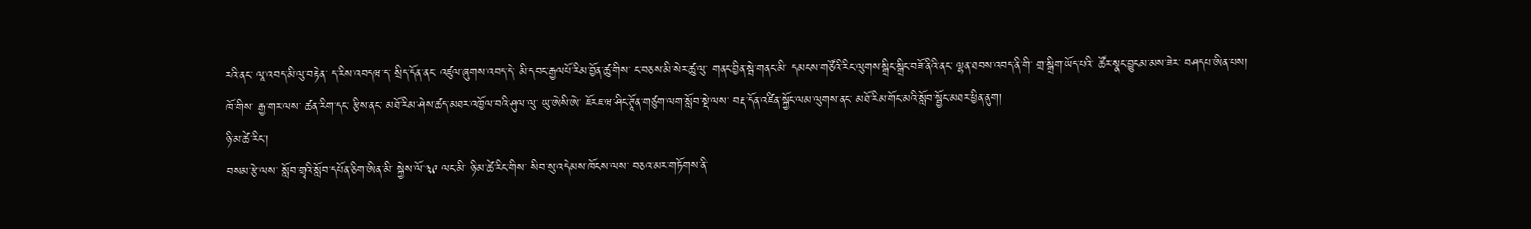རའི་ནང་ ལཱ་འབད་མི་ལུ་བརྟེན་ ད་རིས་འབདཝ་ད་ སྲིད་དོན་ནང་ འཛུལ་ཞུགས་འབད་དེ་ མི་དབང་རྒྱལཔོ་རིམ་བྱོན་ཚུ་གིས་ ང་བཅས་མི་སེར་ཚུ་ལུ་ གནང་བྱིན་སྦེ་གནང་མི་ དམངས་གཙོའི་རིང་ལུགས་སྒྲིང་སྒྲིང་བཟོ་ནིའི་ནང་ ལྷན་ཐབས་འབད་ནི་གི་ གྲ་སྒྲིག་ཡོད་པའི་ ཚོར་སྣང་བྱུངམ་མས་ཟེར་ བཤདཔ་ཨིན་པས།
ཁོ་གིས་ རྒྱ་གར་ལས་ ཚན་རིག་དང་ རྩིས་ནང་ མཐོ་རིམ་ཤེས་ཚད་མཐར་འཁྱོལ་བའི་ཤུལ་ལུ་ ཡུ་ཨེསི་ཨེ་ ཇོརཇ་ཝ་ཤིང་ཊཱོན་གཙུག་ལག་སློབ་སྡེ་ལས་ བརྡ་དོན་འཛིན་སྐྱོང་ལམ་ལུགས་ནང་ མཐོ་རིམ་གོང་མའི་སློབ་སྦྱོང་མཐར་ཕྱིན་ནུག།
ཉི་མ་ཚེ་རིང་།
བསམ་རྩེ་ལས་ སློབ་གྲྭའི་སློབ་དཔོན་ཅིག་ཨིན་མི་ སྐྱེས་ལོ་༣༩ ལང་མི་ ཉི་མ་ཚེ་རིང་གིས་ སིབ་སུ་འདེམས་ཁོངས་ལས་ བཅའ་མར་གཏོགས་ནི་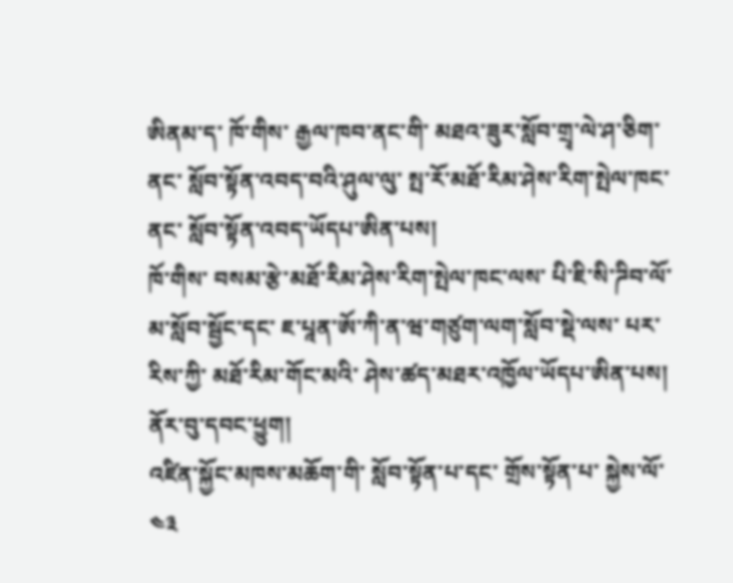ཨིནམ་ད་ ཁོ་གིས་ རྒྱལ་ཁབ་ནང་གི་ མཐའ་ཟུར་སློབ་གྲྭ་ལེ་ཤ་ཅིག་ནང་ སློབ་སྟོན་འབད་བའི་ཤུལ་ལུ་ སྤ་རོ་མཐོ་རིམ་ཤེས་རིག་སྤེལ་ཁང་ནང་ སློབ་སྟོན་འབད་ཡོདཔ་ཨིན་པས།
ཁོ་གིས་ བསམ་རྩེ་མཐོ་རིམ་ཤེས་རིག་སྤེལ་ཁང་ལས་ པི་ཇི་སི་ཌིབ་ལོ་མ་སློབ་སྦྱོང་དང་ ཇ་པཱན་ཨོ་ཀི་ན་ཝ་གཙུག་ལག་སློབ་སྡེ་ལས་ པར་རིས་ཀྱི་ མཐོ་རིམ་གོང་མའི་ ཤེས་ཚད་མཐར་འཁྱོལ་ཡོདཔ་ཨིན་པས།
ནོར་བུ་དབང་ཕྱུག།
འཛིན་སྐྱོང་མཁས་མཆོག་གི་ སློབ་སྟོན་པ་དང་ གྲོས་སྟོན་པ་ སྐྱེས་ལོ་༤༣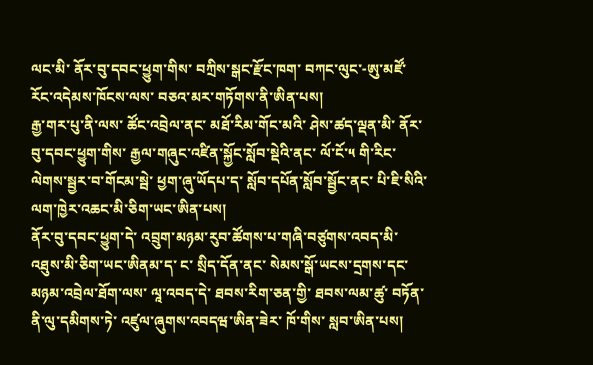ལང་མི་ ནོར་བུ་དབང་ཕྱུག་གིས་ བཀྲིས་སྒང་རྫོང་ཁག་ བཀང་ལུང་-ཨུ་མཛོ་རོང་འདེམས་ཁོངས་ལས་ བཅའ་མར་གཏོགས་ནི་ཨིན་པས།
རྒྱ་གར་པུ་ནི་ལས་ ཚོང་འབྲེལ་ནང་ མཐོ་རིམ་གོང་མའི་ ཤེས་ཚད་ལྡན་མི་ ནོར་བུ་དབང་ཕྱུག་གིས་ རྒྱལ་གཞུང་འཛིན་སྐྱོང་སློབ་སྡེའི་ནང་ ལོ་ངོ་༥ གི་རིང་ ལེགས་སྦྱར་བ་གོངམ་སྦེ་ ཕྱག་ཞུ་ཡོདཔ་ད་ སློབ་དཔོན་སློབ་སྦྱོང་ནང་ པི་ཇི་སིའི་ ལག་ཁྱེར་འཆང་མི་ཅིག་ཡང་ཨིན་པས།
ནོར་བུ་དབང་ཕྱུག་དེ་ འབྲུག་མཉམ་རུབ་ཚོགས་པ་གཞི་བཙུགས་འབད་མི་ འཐུས་མི་ཅིག་ཡང་ཨིནམ་ད་ ང་ སྲིད་དོན་ནང་ སེམས་སྒོ་ཡངས་དྲགས་དང་ མཉམ་འབྲེལ་ཐོག་ལས་ ལཱ་འབད་དེ་ ཐབས་རིག་ཅན་གྱི་ ཐབས་ལམ་ཚུ་ བཏོན་ནི་ལུ་དམིགས་ཏེ་ འཛུལ་ཞུགས་འབདཝ་ཨིན་ཟེར་ ཁོ་གིས་ སླབ་ཨིན་པས།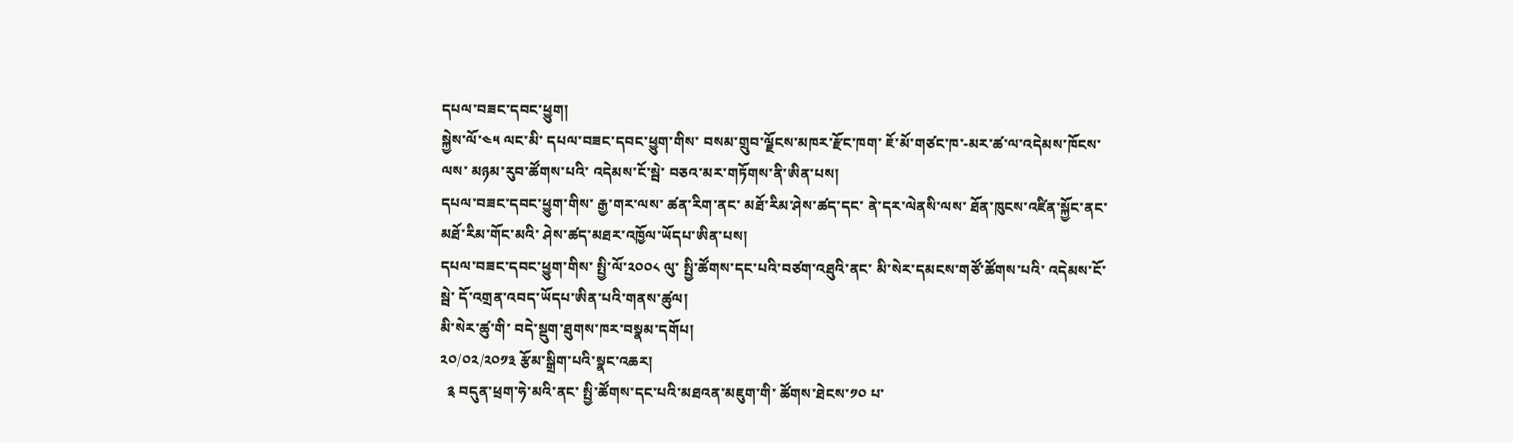དཔལ་བཟང་དབང་ཕྱུག།
སྐྱེས་ལོ་༤༥ ལང་མི་ དཔལ་བཟང་དབང་ཕྱུག་གིས་ བསམ་གྲུབ་ལྗོངས་མཁར་རྫོང་ཁག་ ཇོ་མོ་གཙང་ཁ་-མར་ཚ་ལ་འདེམས་ཁོངས་ལས་ མཉམ་རུབ་ཚོགས་པའི་ འདེམས་ངོ་སྦེ་ བཅའ་མར་གཏོགས་ནི་ཨིན་པས།
དཔལ་བཟང་དབང་ཕྱུག་གིས་ རྒྱ་གར་ལས་ ཚན་རིག་ནང་ མཐོ་རིམ་ཤེས་ཚད་དང་ ནེ་དར་ལེནསི་ལས་ ཐོན་ཁུངས་འཛིན་སྐྱོང་ནང་ མཐོ་རིམ་གོང་མའི་ ཤེས་ཚད་མཐར་འཁྱོལ་ཡོདཔ་ཨིན་པས།
དཔལ་བཟང་དབང་ཕྱུག་གིས་ སྤྱི་ལོ་༢༠༠༨ ལུ་ སྤྱི་ཚོགས་དང་པའི་བཙག་འཐུའི་ནང་ མི་སེར་དམངས་གཙོ་ཚོགས་པའི་ འདེམས་ངོ་སྦེ་ དོ་འགྲན་འབད་ཡོདཔ་ཨིན་པའི་གནས་ཚུལ།
མི་སེར་ཚུ་གི་ བདེ་སྡུག་ཐུགས་ཁར་བསྣམ་དགོཔ།
༢༠/༠༢/༢༠༡༣ རྩོམ་སྒྲིག་པའི་སྣང་འཆར།
  ༉ བདུན་ཕྲག་ཧེ་མའི་ནང་ སྤྱི་ཚོགས་དང་པའི་མཐའན་མཇུག་གི་ ཚོགས་ཐེངས་༡༠ པ་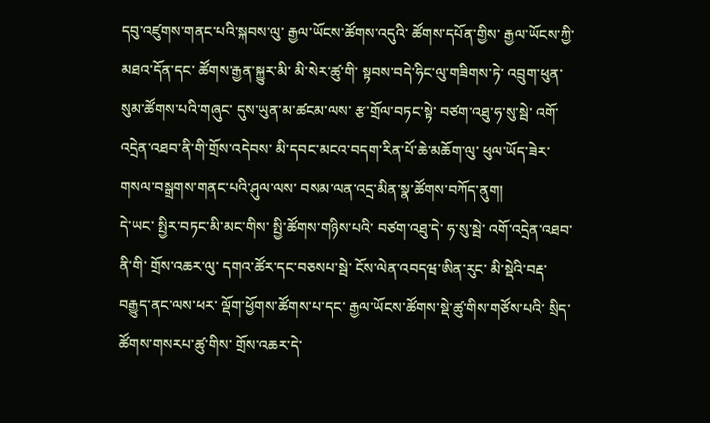དབུ་འཛུགས་གནང་པའི་སྐབས་ལུ་ རྒྱལ་ཡོངས་ཚོགས་འདུའི་ ཚོགས་དཔོན་གྱིས་ རྒྱལ་ཡོངས་ཀྱི་ མཐའ་དོན་དང་ ཚོགས་རྒྱན་སྐྱུར་མི་ མི་སེར་ཚུ་གི་ སྟབས་བདེ་ཧིང་ལུ་གཟིགས་ཏེ་ འབྲུག་ཕུན་སུམ་ཚོགས་པའི་གཞུང་ དུས་ཡུན་མ་ཚངམ་ལས་ རྩ་གྲོལ་བཏང་སྟེ་ བཙག་འཐུ་ཧ་སུ་སྦེ་ འགོ་འདྲེན་འཐབ་ནི་གི་གྲོས་འདེབས་ མི་དབང་མངའ་བདག་རིན་པོ་ཆེ་མཆོག་ལུ་ ཕུལ་ཡོད་ཟེར་ གསལ་བསྒྲགས་གནང་པའི་ཤུལ་ལས་ བསམ་ལན་འདྲ་མིན་སྣ་ཚོགས་བཀོད་ནུག།
དེ་ཡང་ སྤྱིར་བཏང་མི་མང་གིས་ སྤྱི་ཚོགས་གཉིས་པའི་ བཙག་འཐུ་དེ་ ཧ་སུ་སྦེ་ འགོ་འདྲེན་འཐབ་ནི་གི་ གྲོས་འཆར་ལུ་ དགའ་ཚོར་དང་བཅསཔ་སྦེ་ ངོས་ལེན་འབདཝ་ཨིན་རུང་ མི་སྡེའི་བརྡ་བརྒྱུད་ནང་ལས་ཕར་ ལྡོག་ཕྱོགས་ཚོགས་པ་དང་ རྒྱལ་ཡོངས་ཚོགས་སྡེ་ཚུ་གིས་གཙོས་པའི་ སྲིད་ཚོགས་གསརཔ་ཚུ་གིས་ གྲོས་འཆར་དེ་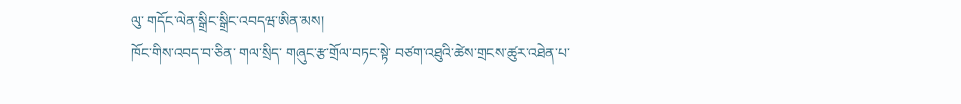ལུ་ གདོང་ལེན་སྒྲིང་སྒྲིང་འབདཝ་ཨིན་མས།
ཁོང་གིས་འབད་བ་ཅིན་ གལ་སྲིད་ གཞུང་རྩ་གྲོལ་བཏང་སྟེ་ བཙག་འཐུའི་ཚེས་གྲངས་ཚུར་འཐེན་པ་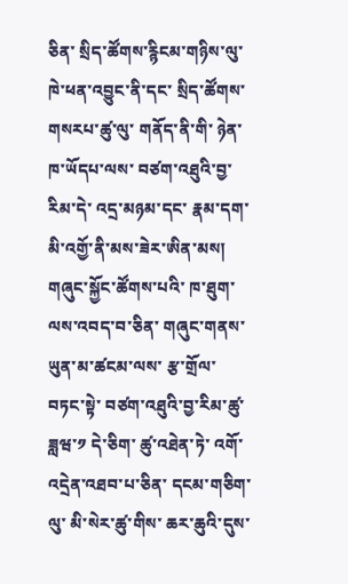ཅིན་ སྲིད་ཚོགས་རྙིངམ་གཉིས་ལུ་ ཁེ་ཕན་འབྱུང་ནི་དང་ སྲིད་ཚོགས་གསརཔ་ཚུ་ལུ་ གནོད་ནི་གི་ ཉེན་ཁ་ཡོདཔ་ལས་ བཙག་འཐུའི་བྱ་རིམ་དེ་ འདྲ་མཉམ་དང་ རྣམ་དག་མི་འགྱོ་ནི་མས་ཟེར་ཨིན་མས།
གཞུང་སྐྱོང་ཚོགས་པའི་ ཁ་ཐུག་ལས་འབད་བ་ཅིན་ གཞུང་གནས་ཡུན་མ་ཚངམ་ལས་ རྩ་གྲོལ་བཏང་སྟེ་ བཙག་འཐུའི་བྱ་རིམ་ཚུ་ ཟླཝ་༡ དེ་ཅིག་ ཚུ་འཐེན་ཏེ་ འགོ་འདྲེན་འཐབ་པ་ཅིན་ དངམ་གཅིག་ལུ་ མི་སེར་ཚུ་གིས་ ཆར་ཆུའི་དུས་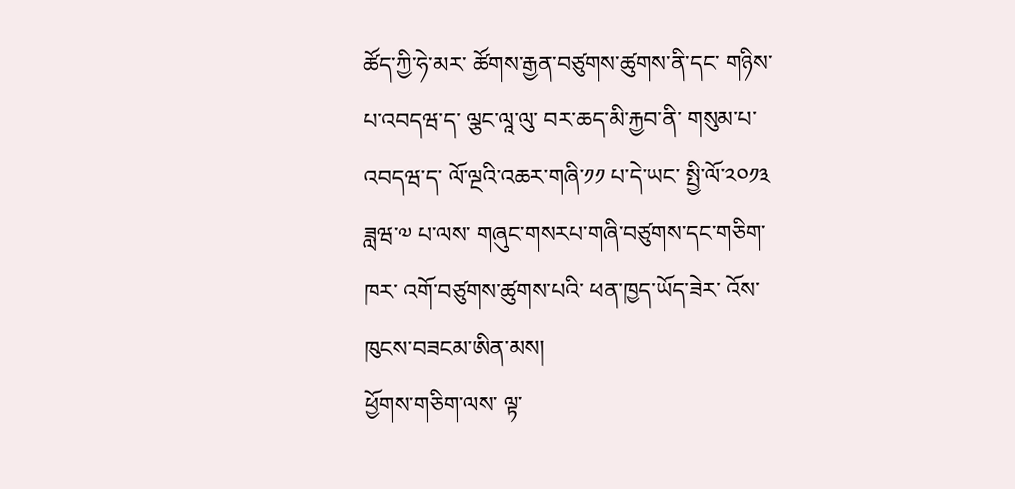ཚོད་ཀྱི་ཧེ་མར་ ཚོགས་རྒྱན་བཙུགས་ཚུགས་ནི་དང་ གཉིས་པ་འབདཝ་ད་ ལྕང་ལཱ་ལུ་ བར་ཆད་མི་རྐྱབ་ནི་ གསུམ་པ་འབདཝ་ད་ ལོ་ལྔའི་འཆར་གཞི་༡༡ པ་དེ་ཡང་ སྤྱི་ལོ་༢༠༡༣ ཟླཝ་༧ པ་ལས་ གཞུང་གསརཔ་གཞི་བཙུགས་དང་གཅིག་ཁར་ འགོ་བཙུགས་ཚུགས་པའི་ ཕན་ཁྱད་ཡོད་ཟེར་ འོས་ཁུངས་བཟངམ་ཨིན་མས།
ཕྱོགས་གཅིག་ལས་ ལྟ་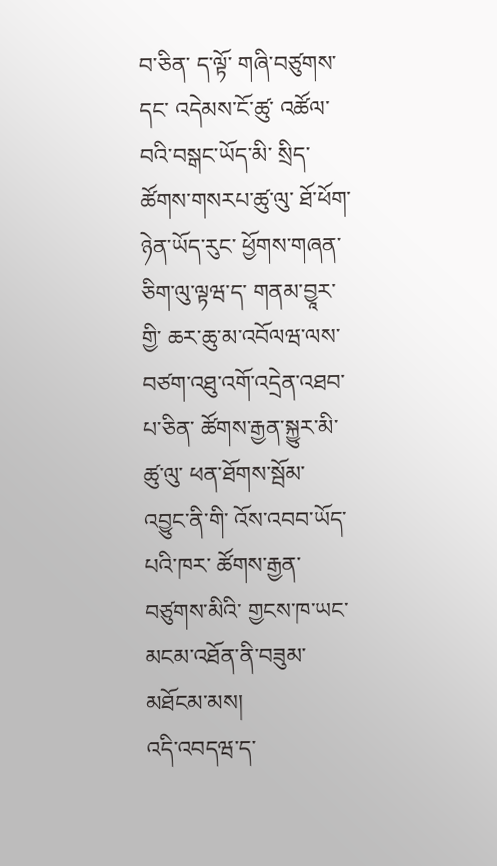བ་ཅིན་ ད་ལྟོ་ གཞི་བཙུགས་དང་ འདེམས་ངོ་ཚུ་ འཚོལ་བའི་བསྒང་ཡོད་མི་ སྲིད་ཚོགས་གསརཔ་ཚུ་ལུ་ ཐོ་ཕོག་ཉེན་ཡོད་རུང་ ཕྱོགས་གཞན་ཅིག་ལུ་ལྟཝ་ད་ གནམ་བྱཱར་གྱི་ ཆར་ཆུ་མ་འབོལཝ་ལས་ བཙག་འཐུ་འགོ་འདྲེན་འཐབ་པ་ཅིན་ ཚོགས་རྒྱན་སྐྱུར་མི་ཚུ་ལུ་ ཕན་ཐོགས་སྦོམ་ འབྱུང་ནི་གི་ འོས་འབབ་ཡོད་པའི་ཁར་ ཚོགས་རྒྱན་བཙུགས་མིའི་ གྱངས་ཁ་ཡང་ མངམ་འཐོན་ནི་བཟུམ་མཐོངམ་མས།
འདི་འབདཝ་ད་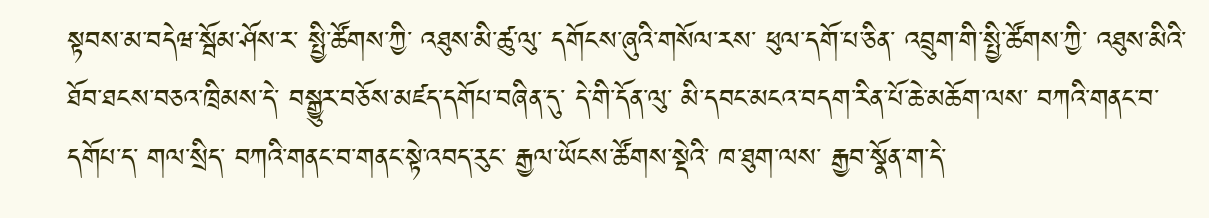སྟབས་མ་བདེཝ་སྦོམ་ཤོས་ར་ སྤྱི་ཚོགས་ཀྱི་ འཐུས་མི་ཚུ་ལུ་ དགོངས་ཞུའི་གསོལ་རས་ ཕུལ་དགོ་པ་ཅིན་ འབྲུག་གི་སྤྱི་ཚོགས་ཀྱི་ འཐུས་མིའི་ཐོབ་ཐངས་བཅའ་ཁྲིམས་དེ་ བསྒྱུར་བཅོས་མཛད་དགོཔ་བཞིན་དུ་ དེ་གི་དོན་ལུ་ མི་དབང་མངའ་བདག་རིན་པོ་ཆེ་མཆོག་ལས་ བཀའི་གནང་བ་དགོཔ་ད་ གལ་སྲིད་ བཀའི་གནང་བ་གནང་སྟེ་འབད་རུང་ རྒྱལ་ཡོངས་ཚོགས་སྡེའི་ ཁ་ཐུག་ལས་ རྒྱབ་སྣོན་ག་དེ་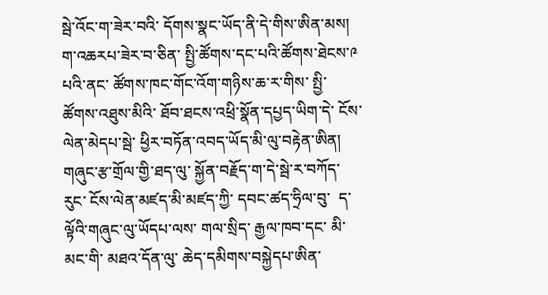སྦེ་འོང་ག་ཟེར་བའི་ དོགས་སྣང་ཡོད་ནི་དེ་གིས་ཨིན་མས།
ག་འཆརཔ་ཟེར་བ་ཅིན་ སྤྱི་ཚོགས་དང་པའི་ཚོགས་ཐེངས་༩ པའི་ནང་ ཚོགས་ཁང་གོང་འོག་གཉིས་ཆ་ར་གིས་ སྤྱི་ཚོགས་འཐུས་མིའི་ ཐོབ་ཐངས་འཕྲི་སྣོན་དཔྱད་ཡིག་དེ་ ངོས་ལེན་མེདཔ་སྦེ་ ཕྱིར་བཏོན་འབད་ཡོད་མི་ལུ་བརྟེན་ཨིན།
གཞུང་རྩ་གྲོལ་གྱི་ཐད་ལུ་ སྐྱོན་བརྗོད་ག་དེ་སྦེ་ར་བཀོད་རུང་ ངོས་ལེན་མཛད་མི་མཛད་ཀྱི་ དབང་ཚད་ཧྲིལ་བུ་  ད་ལྟོའི་གཞུང་ལུ་ཡོདཔ་ལས་ གལ་སྲིད་ རྒྱལ་ཁབ་དང་ མི་མང་གི་ མཐའ་དོན་ལུ་ ཆེད་དམིགས་བསྐྱེདཔ་ཨིན་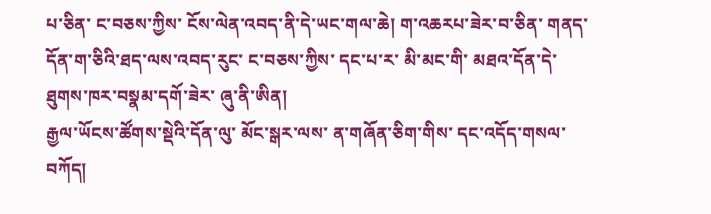པ་ཅིན་ ང་བཅས་ཀྱིས་ ངོས་ལེན་འབད་ནི་དེ་ཡང་གལ་ཆེ། ག་འཆརཔ་ཟེར་བ་ཅིན་ གནད་དོན་ག་ཅིའི་ཐད་ལས་འབད་རུང་ ང་བཅས་ཀྱིས་ དང་པ་ར་ མི་མང་གི་ མཐའ་དོན་དེ་ ཐུགས་ཁར་བསྣམ་དགོ་ཟེར་ ཞུ་ནི་ཨིན།
རྒྱལ་ཡོངས་ཚོགས་སྡེའི་དོན་ལུ་ མོང་སྒར་ལས་ ན་གཞོན་ཅིག་གིས་ དང་འདོད་གསལ་བཀོད།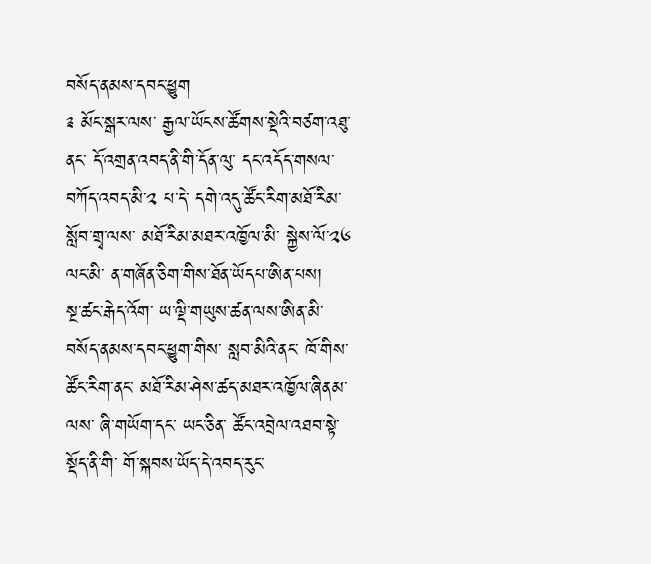བསོད་ནམས་དབང་ཕྱུག
༉ མོང་སྒར་ལས་ རྒྱལ་ཡོངས་ཚོགས་སྡེའི་བཙག་འཐུ་ནང་ དོ་འགྲན་འབད་ནི་གི་དོན་ལུ་ དང་འདོད་གསལ་བཀོད་འབད་མི་༢ པ་དེ་ དགེ་འདུ་ཚོང་རིག་མཐོ་རིམ་སློབ་གྲྭ་ལས་ མཐོ་རིམ་མཐར་འཁྱོལ་མི་ སྐྱེས་ལོ་༢༦ ལང་མི་ ན་གཞོན་ཅིག་གིས་ཐོན་ཡོདཔ་ཨིན་པས།
སྔ་ཚང་རྒེད་འོག་ ཡ་ལྡི་གཡུས་ཚན་ལས་ཨིན་མི་ བསོད་ནམས་དབང་ཕྱུག་གིས་ སླབ་མིའི་ནང་ ཁོ་གིས་ ཚོང་རིག་ནང་ མཐོ་རིམ་ཤེས་ཚད་མཐར་འཁྱོལ་ཞིནམ་ལས་ ཞི་གཡོག་དང་ ཡང་ཅིན་ ཚོང་འབྲེལ་འཐབ་སྟེ་སྡོད་ནི་གི་ གོ་སྐབས་ཡོད་དེ་འབད་རུང་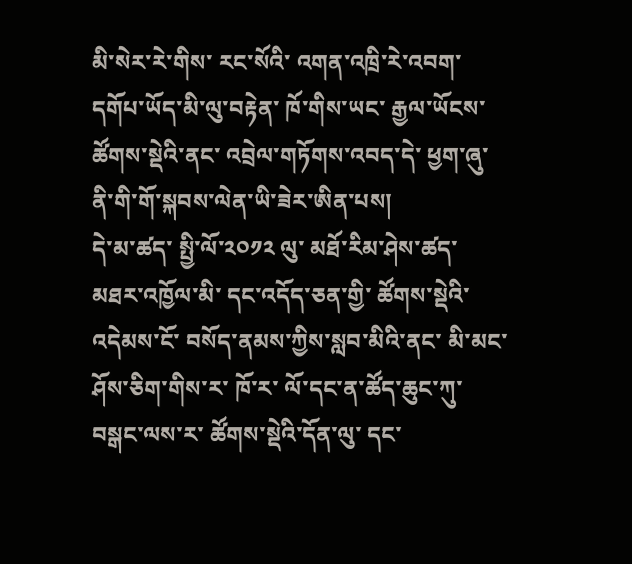མི་སེར་རེ་གིས་ རང་སོའི་ འགན་འཁྲི་རེ་འབག་དགོཔ་ཡོད་མི་ལུ་བརྟེན་ ཁོ་གིས་ཡང་ རྒྱལ་ཡོངས་ཚོགས་སྡེའི་ནང་ འབྲེལ་གཏོགས་འབད་དེ་ ཕྱག་ཞུ་ནི་གི་གོ་སྐབས་ལེན་ཡི་ཟེར་ཨིན་པས།
དེ་མ་ཚད་ སྤྱི་ལོ་༢༠༡༢ ལུ་ མཐོ་རིམ་ཤེས་ཚད་མཐར་འཁྱོལ་མི་ དང་འདོད་ཅན་གྱི་ ཚོགས་སྡེའི་འདེམས་ངོ་ བསོད་ནམས་ཀྱིས་སླབ་མིའི་ནང་ མི་མང་ཤོས་ཅིག་གིས་ར་ ཁོ་ར་ ལོ་དང་ན་ཚོད་ཆུང་ཀུ་བསྒང་ལས་ར་ ཚོགས་སྡེའི་དོན་ལུ་ དང་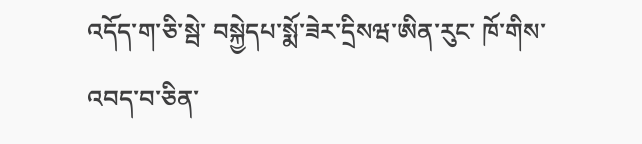འདོད་ག་ཅི་སྦེ་ བསྐྱེདཔ་སྨོ་ཟེར་དྲིསཝ་ཨིན་རུང་ ཁོ་གིས་འབད་བ་ཅིན་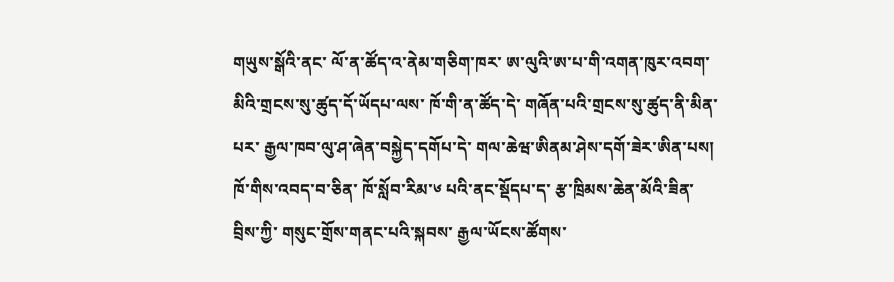གཡུས་སྒོའི་ནང་ ལོ་ན་ཚོད་འ་ནེམ་གཅིག་ཁར་ ཨ་ལུའི་ཨ་པ་གི་འགན་ཁུར་འབག་མིའི་གྲངས་སུ་ཚུད་དོ་ཡོདཔ་ལས་ ཁོ་གི་ན་ཚོད་དེ་ གཞོན་པའི་གྲངས་སུ་ཚུད་ནི་མིན་པར་ རྒྱལ་ཁབ་ལུ་ཤ་ཞེན་བསྐྱེད་དགོཔ་དེ་ གལ་ཆེཝ་ཨིནམ་ཤེས་དགོ་ཟེར་ཨིན་པས།
ཁོ་གིས་འབད་བ་ཅིན་ ཁོ་སློབ་རིམ་༦ པའི་ནང་སྡོདཔ་ད་ རྩ་ཁྲིམས་ཆེན་མོའི་ཟིན་བྲིས་ཀྱི་ གསུང་གྲོས་གནང་པའི་སྐབས་ རྒྱལ་ཡོངས་ཚོགས་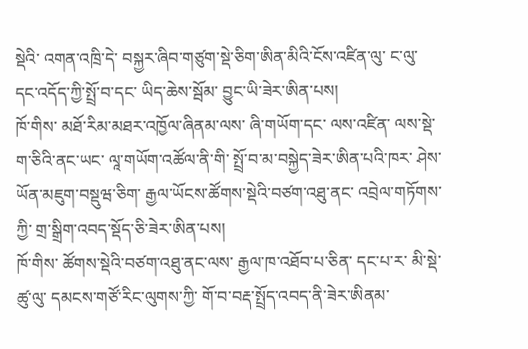སྡེའི་ འགན་འཁྲི་དེ་ བསྐྱར་ཞིབ་གཙུག་སྡེ་ཅིག་ཨིན་མིའི་ངོས་འཛིན་ལུ་ ང་ལུ་ དང་འདོད་ཀྱི་སྤྲོ་བ་དང་ ཡིད་ཆེས་སྦོམ་ བྱུང་ཡི་ཟེར་ཨིན་པས།
ཁོ་གིས་ མཐོ་རིམ་མཐར་འཁྱོལ་ཞིནམ་ལས་ ཞི་གཡོག་དང་ ལས་འཛིན་ ལས་སྡེ་ག་ཅིའི་ནང་ཡང་ ལཱ་གཡོག་འཚོལ་ནི་གི་ སྤྲོ་བ་མ་བསྐྱེད་ཟེར་ཨིན་པའི་ཁར་ ཤེས་ཡོན་མཇུག་བསྡུཝ་ཅིག་ རྒྱལ་ཡོངས་ཚོགས་སྡེའི་བཙག་འཐུ་ནང་ འབྲེལ་གཏོགས་ཀྱི་ གྲ་སྒྲིག་འབད་སྡོད་ཅི་ཟེར་ཨིན་པས།
ཁོ་གིས་ ཚོགས་སྡེའི་བཙག་འཐུ་ནང་ལས་ རྒྱལ་ཁ་འཐོབ་པ་ཅིན་ དང་པ་ར་ མི་སྡེ་ཚུ་ལུ་ དམངས་གཙོ་རིང་ལུགས་ཀྱི་ གོ་བ་བརྡ་སྤྲོད་འབད་ནི་ཟེར་ཨིནམ་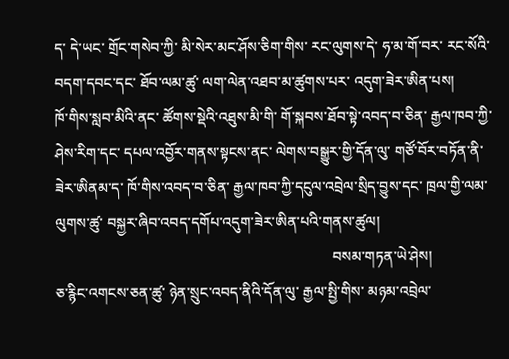ད་ དེ་ཡང་ གྲོང་གསེབ་ཀྱི་ མི་སེར་མང་ཤོས་ཅིག་གིས་ རང་ལུགས་དེ་ ཧ་མ་གོ་བར་ རང་སོའི་བདག་དབང་དང་ ཐོབ་ལམ་ཚུ་ ལག་ལེན་འཐབ་མ་ཚུགས་པར་ འདུག་ཟེར་ཨིན་པས།
ཁོ་གིས་སླབ་མིའི་ནང་ ཚོགས་སྡེའི་འཐུས་མི་གི་ གོ་སྐབས་ཐོབ་སྟེ་འབད་བ་ཅིན་ རྒྱལ་ཁབ་ཀྱི་ ཤེས་རིག་དང་ དཔལ་འབྱོར་གནས་སྟངས་ནང་ ལེགས་བསྒྱུར་གྱི་དོན་ལུ་ གཙོ་བོར་བཏོན་ནི་ཟེར་ཨིནམ་ད་ ཁོ་གིས་འབད་བ་ཅིན་ རྒྱལ་ཁབ་ཀྱི་དངུལ་འབྲེལ་སྲིད་བྱུས་དང་ ཁྲལ་གྱི་ལམ་ལུགས་ཚུ་ བསྐྱར་ཞིབ་འབད་དགོཔ་འདུག་ཟེར་ཨིན་པའི་གནས་ཚུལ།
                                                                            བསམ་གཏན་ཡེ་ཤེས།
ཅ་རྙིང་འགངས་ཅན་ཚུ་ ཉེན་སྲུང་འབད་ནིའི་དོན་ལུ་ རྒྱལ་སྤྱི་གིས་ མཉམ་འབྲེལ་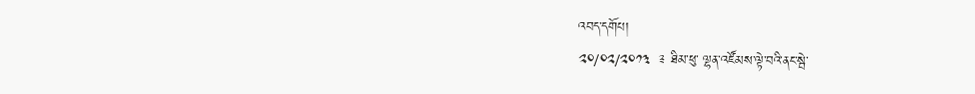འབད་དགོཔ།
༢༠/༠༢/༢༠༡༣  ༉ ཐིམ་ཕུ་ ལྷན་འཛོམས་ལྟེ་བའི་ནང་སྦེ་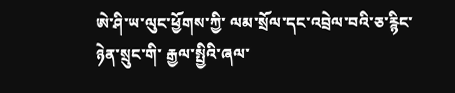ཨེ་ཤི་ཡ་ལུང་ཕྱོགས་ཀྱི་ ལམ་སྲོལ་དང་འབྲེལ་བའི་ཅ་རྙིང་ཉེན་སྲུང་གི་ རྒྱལ་སྤྱིའི་ཞལ་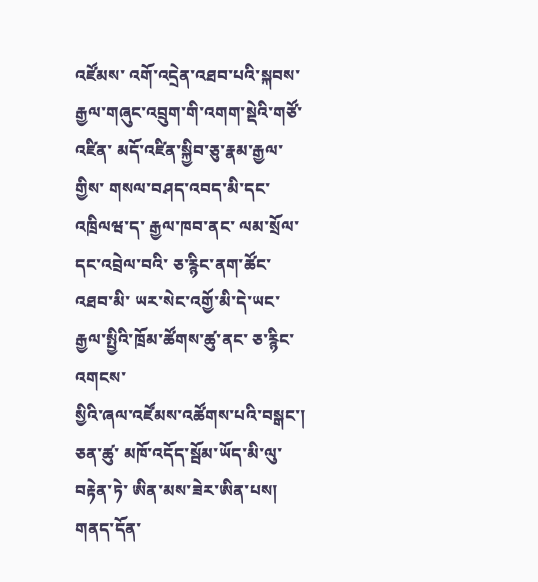འཛོམས་ འགོ་འདྲེན་འཐབ་པའི་སྐབས་ རྒྱལ་གཞུང་འབྲུག་གི་འགག་སྡེའི་གཙོ་འཛིན་ མདོ་འཛིན་སྐྱིབ་ཅུ་རྣམ་རྒྱལ་གྱིས་ གསལ་བཤད་འབད་མི་དང་འཁྲིལཝ་ད་ རྒྱལ་ཁབ་ནང་ ལམ་སྲོལ་དང་འབྲེལ་བའི་ ཅ་རྙིང་ནག་ཚོང་འཐབ་མི་ ཡར་སེང་འགྱོ་མི་དེ་ཡང་ རྒྱལ་སྤྱིའི་ཁྲོམ་ཚོགས་ཚུ་ནང་ ཅ་རྙིང་འགངས་
སྱིའི་ཞལ་འཛོམས་འཚོགས་པའི་བསྒང་།
ཅན་ཚུ་ མཁོ་འདོད་སྦོམ་ཡོད་མི་ལུ་བརྟེན་ཏེ་ ཨིན་མས་ཟེར་ཨིན་པས།
གནད་དོན་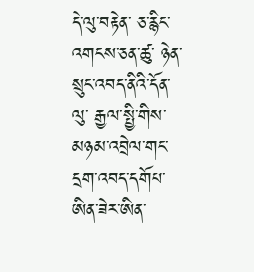དེ་ལུ་བརྟེན་ ཅ་རྙིང་འགངས་ཅན་ཚུ་ ཉེན་སྲུང་འབད་ནིའི་དོན་ལུ་ རྒྱལ་སྤྱི་གིས་ མཉམ་འབྲེལ་གང་དྲག་འབད་དགོཔ་ཨིན་ཟེར་ཨིན་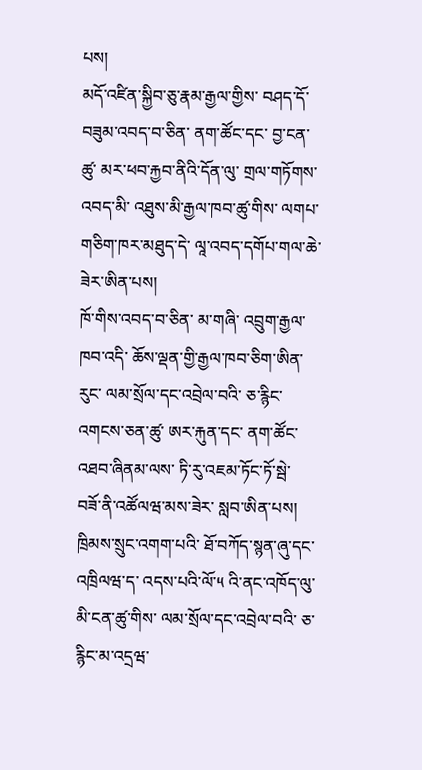པས།
མདོ་འཛིན་སྐྱིབ་ཅུ་རྣམ་རྒྱལ་གྱིས་ བཤད་དོ་བཟུམ་འབད་བ་ཅིན་ ནག་ཚོང་དང་ བྱ་ངན་ཚུ་ མར་ཕབ་རྐྱབ་ནིའི་དོན་ལུ་ གྲལ་གཏོགས་འབད་མི་ འཐུས་མི་རྒྱལ་ཁབ་ཚུ་གིས་ ལགཔ་གཅིག་ཁར་མཐུད་དེ་ ལཱ་འབད་དགོཔ་གལ་ཆེ་ཟེར་ཨིན་པས།
ཁོ་གིས་འབད་བ་ཅིན་ མ་གཞི་ འབྲུག་རྒྱལ་ཁབ་འདི་ ཆོས་ལྡན་གྱི་རྒྱལ་ཁབ་ཅིག་ཨིན་རུང་ ལམ་སྲོལ་དང་འབྲེལ་བའི་ ཅ་རྙིང་འགངས་ཅན་ཚུ་ ཨར་རྐུན་དང་ ནག་ཚོང་འཐབ་ཞིནམ་ལས་ ཏི་རུ་འཇམ་ཏོང་ཏོ་སྦེ་ བཟོ་ནི་འཚོལཝ་མས་ཟེར་ སླབ་ཨིན་པས།
ཁྲིམས་སྲུང་འགག་པའི་ ཐོ་བཀོད་སྙན་ཞུ་དང་འཁྲིལཝ་ད་ འདས་པའི་ལོ་༥ འི་ནང་འཁོད་ལུ་ མི་ངན་ཚུ་གིས་ ལམ་སྲོལ་དང་འབྲེལ་བའི་ ཅ་རྙིང་མ་འདྲཝ་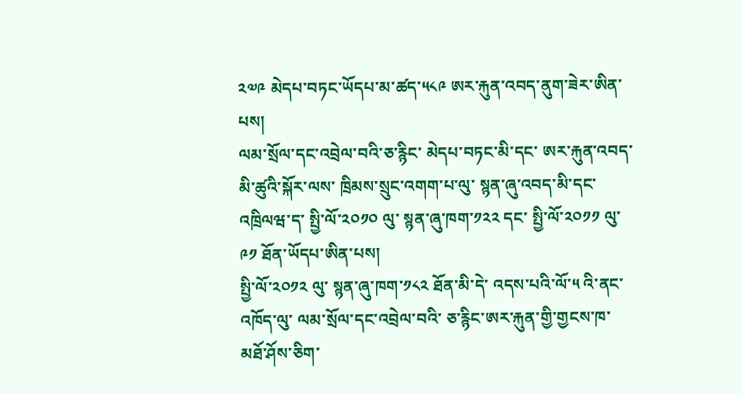༢༧༩ མེདཔ་བཏང་ཡོདཔ་མ་ཚད་༥༨༩ ཨར་རྐུན་འབད་ནུག་ཟེར་ཨིན་པས།
ལམ་སྲོལ་དང་འབྲེལ་བའི་ཅ་རྙིང་ མེདཔ་བཏང་མི་དང་ ཨར་རྐུན་འབད་མི་ཚུའི་སྐོར་ལས་ ཁྲིམས་སྲུང་འགག་པ་ལུ་ སྙན་ཞུ་འབད་མི་དང་འཁྲིལཝ་ད་ སྤྱི་ལོ་༢༠༡༠ ལུ་ སྙན་ཞུ་ཁག་༡༢༢ དང་ སྤྱི་ལོ་༢༠༡༡ ལུ་༩༡ ཐོན་ཡོདཔ་ཨིན་པས།
སྤྱི་ལོ་༢༠༡༢ ལུ་ སྙན་ཞུ་ཁག་༡༨༢ ཐོན་མི་དེ་ འདས་པའི་ལོ་༥ འི་ནང་འཁོད་ལུ་ ལམ་སྲོལ་དང་འབྲེལ་བའི་ ཅ་རྙིང་ཨར་རྐུན་གྱི་གྱངས་ཁ་ མཐོ་ཤོས་ཅིག་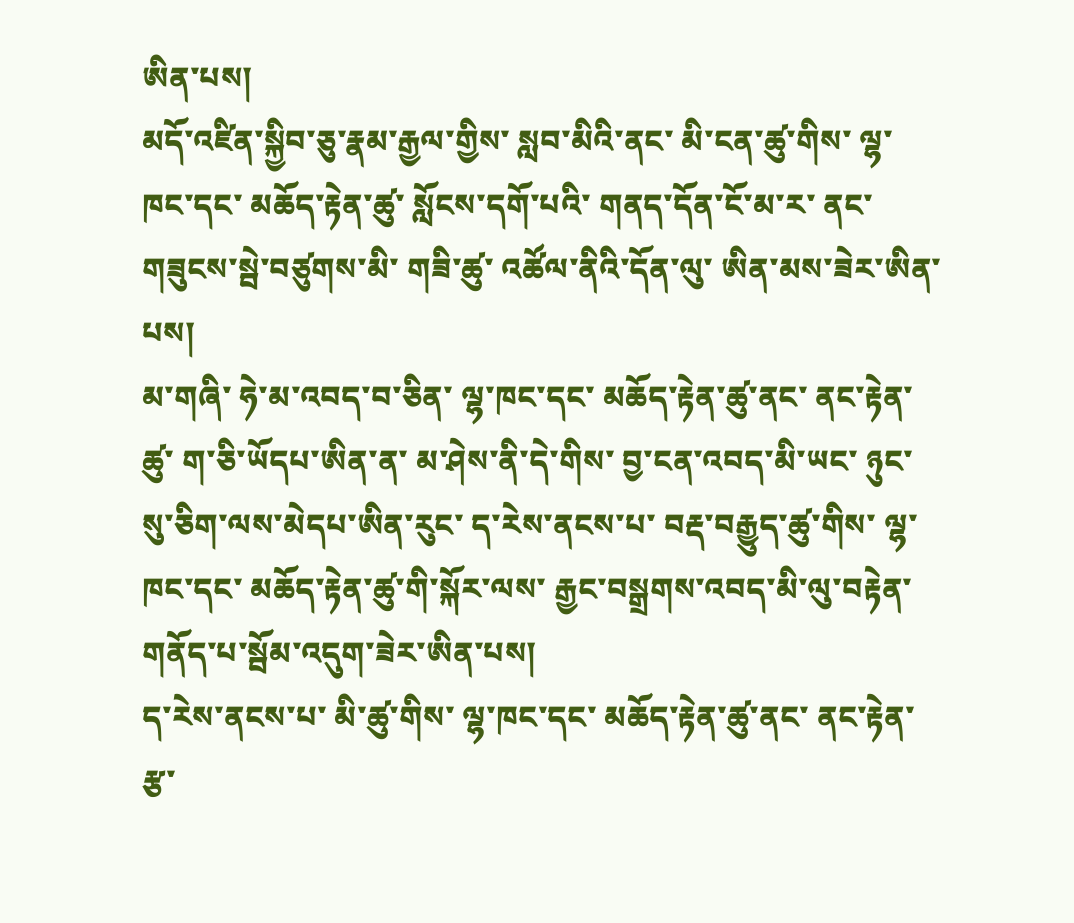ཨིན་པས།
མདོ་འཛིན་སྐྱིབ་ཅུ་རྣམ་རྒྱལ་གྱིས་ སླབ་མིའི་ནང་ མི་ངན་ཚུ་གིས་ ལྷ་ཁང་དང་ མཆོད་རྟེན་ཚུ་ སློངས་དགོ་པའི་ གནད་དོན་ངོ་མ་ར་ ནང་གཟུངས་སྦེ་བཙུགས་མི་ གཟི་ཚུ་ འཚོལ་ནིའི་དོན་ལུ་ ཨིན་མས་ཟེར་ཨིན་པས།
མ་གཞི་ ཧེ་མ་འབད་བ་ཅིན་ ལྷ་ཁང་དང་ མཆོད་རྟེན་ཚུ་ནང་ ནང་རྟེན་ཚུ་ ག་ཅི་ཡོདཔ་ཨིན་ན་ མ་ཤེས་ནི་དེ་གིས་ བྱ་ངན་འབད་མི་ཡང་ ཉུང་སུ་ཅིག་ལས་མེདཔ་ཨིན་རུང་ ད་རེས་ནངས་པ་ བརྡ་བརྒྱུད་ཚུ་གིས་ ལྷ་ཁང་དང་ མཆོད་རྟེན་ཚུ་གི་སྐོར་ལས་ རྒྱང་བསྒྲགས་འབད་མི་ལུ་བརྟེན་ གནོད་པ་སྦོམ་འདུག་ཟེར་ཨིན་པས།
ད་རེས་ནངས་པ་ མི་ཚུ་གིས་ ལྷ་ཁང་དང་ མཆོད་རྟེན་ཚུ་ནང་ ནང་རྟེན་རྩ་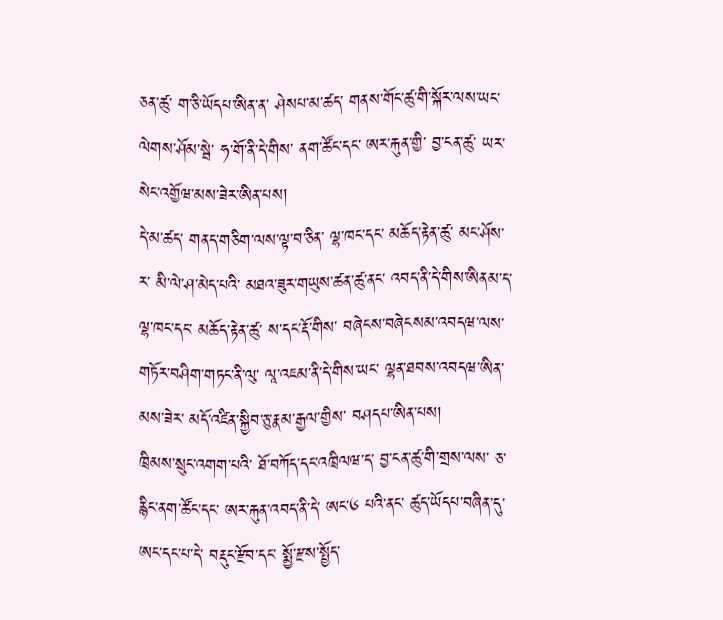ཅན་ཚུ་ ག་ཅི་ཡོདཔ་ཨིན་ན་ ཤེསཔ་མ་ཚད་ གནས་གོང་ཚུ་གི་སྐོར་ལས་ཡང་ ལེགས་ཤོམ་སྦེ་ ཧ་གོ་ནི་དེ་གིས་ ནག་ཚོང་དང་ ཨར་རྐུན་གྱི་ བྱ་ངན་ཚུ་ ཡར་སེང་འགྱོཝ་མས་ཟེར་ཨིན་པས།
དེ་མ་ཚད་ གནད་གཅིག་ལས་ལྟ་བ་ཅིན་ ལྷ་ཁང་དང་ མཆོད་རྟེན་ཚུ་ མང་ཤོས་ར་ མི་ལེ་ཤ་མེད་པའི་ མཐའ་ཟུར་གཡུས་ཚན་ཚུ་ནང་ འབད་ནི་དེ་གིས་ཨིནམ་ད་ ལྷ་ཁང་དང་ མཆོད་རྟེན་ཚུ་ ས་དང་རྡོ་གིས་ བཞེངས་བཞེངསམ་འབདཝ་ལས་ གཏོར་བཤིག་གཏང་ནི་ལུ་ ལཱ་འཇམ་ནི་དེ་གིས་ཡང་ ལྷན་ཐབས་འབདཝ་ཨིན་མས་ཟེར་ མདོ་འཛིན་སྐྱིབ་ཅུ་རྣམ་རྒྱལ་གྱིས་ བཤདཔ་ཨིན་པས།
ཁྲིམས་སྲུང་འགག་པའི་ ཐོ་བཀོད་དང་འཁྲིལཝ་ད་ བྱ་ངན་ཚུ་གི་གྲས་ལས་ ཅ་རྙིང་ནག་ཚོང་དང་ ཨར་རྐུན་འབད་ནི་དེ་ ཨང་༦ པའི་ནང་ ཚུད་ཡོདཔ་བཞིན་དུ་ ཨང་དང་པ་དེ་ བརྡུང་རྫོབ་དང་ སྨྱོ་རྫས་སྤྱོད་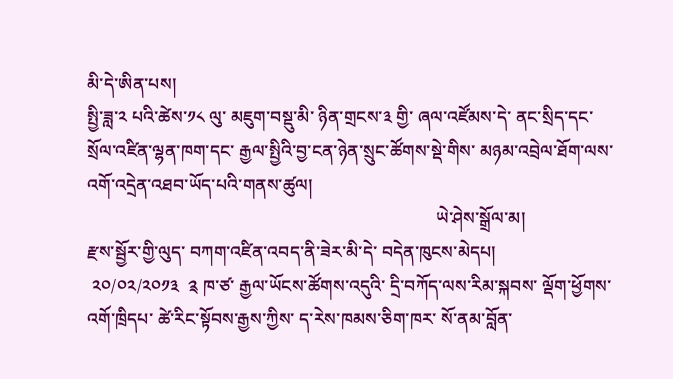མི་དེ་ཨིན་པས།
སྤྱི་ཟླ་༢ པའི་ཚེས་༡༨ ལུ་ མཇུག་བསྡུ་མི་ ཉིན་གྲངས་༣ གྱི་ ཞལ་འཛོམས་དེ་ ནང་སྲིད་དང་སྲོལ་འཛིན་ལྷན་ཁག་དང་ རྒྱལ་སྤྱིའི་བྱ་ངན་ཉེན་སྲུང་ཚོགས་སྡེ་གིས་ མཉམ་འབྲེལ་ཐོག་ལས་ འགོ་འདྲེན་འཐབ་ཡོད་པའི་གནས་ཚུལ།
                                                                               ཡེ་ཤེས་སྒྲོལ་མ།
རྫས་སྦྱོར་གྱི་ལུད་ བཀག་འཛིན་འབད་ནི་ཟེར་མི་དེ་ བདེན་ཁུངས་མེདཔ།
 ༢༠/༠༢/༢༠༡༣  ༉ ཁ་ཙ་ རྒྱལ་ཡོངས་ཚོགས་འདུའི་ དྲི་བཀོད་ལས་རིམ་སྐབས་ ལྡོག་ཕྱོགས་འགོ་ཁྲིདཔ་ ཚེ་རིང་སྟོབས་རྒྱས་ཀྱིས་ ད་རེས་ཁམས་ཅིག་ཁར་ སོ་ནམ་བློན་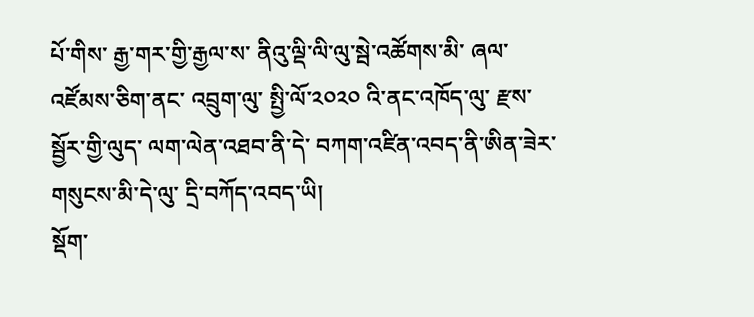པོ་གིས་ རྒྱ་གར་གྱི་རྒྱལ་ས་ ནིའུ་ལྡི་ལི་ལུ་སྦེ་འཚོགས་མི་ ཞལ་འཛོམས་ཅིག་ནང་ འབྲུག་ལུ་ སྤྱི་ལོ་༢༠༢༠ འི་ནང་འཁོད་ལུ་ རྫས་སྦྱོར་གྱི་ལུད་ ལག་ལེན་འཐབ་ནི་དེ་ བཀག་འཛིན་འབད་ནི་ཨིན་ཟེར་ གསུངས་མི་དེ་ལུ་ དྲི་བཀོད་འབད་ཡི།
སྡོག་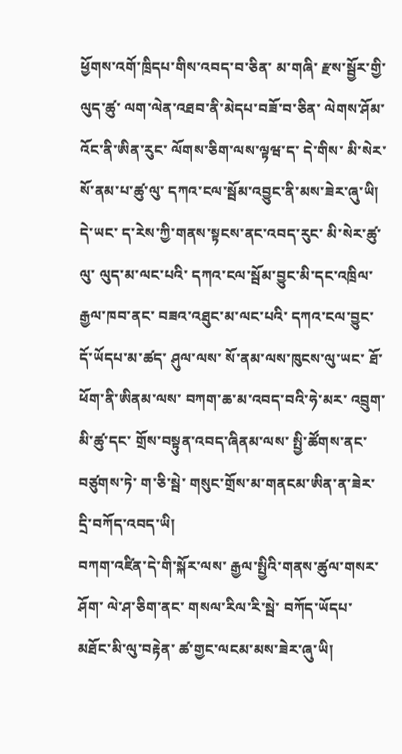ཕྱོགས་འགོ་ཁྲིདཔ་གིས་འབད་བ་ཅིན་ མ་གཞི་ རྫས་སྦྱོར་གྱི་ལུད་ཚུ་ ལག་ལེན་འཐབ་ནི་མེདཔ་བཟོ་བ་ཅིན་ ལེགས་ཤོམ་འོང་ནི་ཨིན་རུང་ ལོགས་ཅིག་ལས་ལྟཝ་ད་ དེ་གིས་ མི་སེར་སོ་ནམ་པ་ཚུ་ལུ་ དཀའ་ངལ་སྦོམ་འབྱུང་ནི་མས་ཟེར་ཞུ་ཡི།
དེ་ཡང་ ད་རེས་ཀྱི་གནས་སྟངས་ནང་འབད་རུང་ མི་སེར་ཚུ་ལུ་ ལུད་མ་ལང་པའི་ དཀའ་ངལ་སྦོམ་བྱུང་མི་དང་འཁྲིལ་ རྒྱལ་ཁབ་ནང་ བཟའ་འཐུང་མ་ལང་པའི་ དཀའ་ངལ་བྱུང་དོ་ཡོདཔ་མ་ཚད་ ཤུལ་ལས་ སོ་ནམ་ལས་ཁུངས་ལུ་ཡང་ ཐོ་ཕོག་ནི་ཨིནམ་ལས་ བཀག་ཆ་མ་འབད་བའི་ཧེ་མར་ འབྲུག་མི་ཚུ་དང་ གྲོས་བསྟུན་འབད་ཞིནམ་ལས་ སྤྱི་ཚོགས་ནང་ བཙུགས་ཏེ་ ག་ཅི་སྦེ་ གསུང་གྲོས་མ་གནངམ་ཨིན་ན་ཟེར་ དྲི་བཀོད་འབད་ཡི།
བཀག་འཛིན་དེ་གི་སྐོར་ལས་ རྒྱལ་སྤྱིའི་གནས་ཚུལ་གསར་ཤོག་ ལེ་ཤ་ཅིག་ནང་ གསལ་རིལ་རི་སྦེ་ བཀོད་ཡོདཔ་མཐོང་མི་ལུ་བརྟེན་ ཚ་གྱང་ལངམ་མས་ཟེར་ཞུ་ཡི།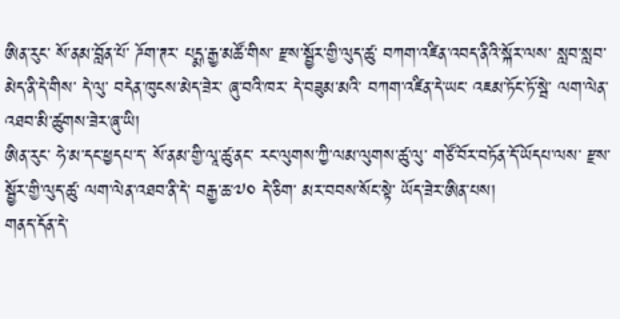ཨིན་རུང་ སོ་ནམ་བློན་པོ་ ཌོག་ཊར་ པདྨ་རྒྱ་མཚོ་གིས་ རྫས་སྦྱོར་གྱི་ལུད་ཚུ་ བཀག་འཛིན་འབད་ནིའི་སྐོར་ལས་ སླབ་སླབ་མེད་ནི་དེ་གིས་ དེ་ལུ་ བདེན་ཁུངས་མེད་ཟེར་ ཞུ་བའི་ཁར་ དེ་བཟུམ་མའི་ བཀག་འཛིན་དེ་ཡང་ འཇམ་ཏོང་ཏོ་སྦེ་ ལག་ལེན་འཐབ་མི་ཚུགས་ཟེར་ཞུ་ཡི།
ཨིན་རུང་ ཧེ་མ་དང་ཕྱདཔ་ད་ སོ་ནམ་གྱི་ལཱ་ཚུ་ནང་ རང་ལུགས་ཀྱི་ལམ་ལུགས་ཚུ་ལུ་ གཙོ་བོར་བཏོན་དོ་ཡོདཔ་ལས་ རྫས་སྦྱོར་གྱི་ལུད་ཚུ་ ལག་ལེན་འཐབ་ནི་དེ་ བརྒྱ་ཆ་༧༠ དེ་ཅིག་ མར་བབས་སོང་སྟེ་ ཡོད་ཟེར་ཨིན་པས།
གནད་དོན་དེ་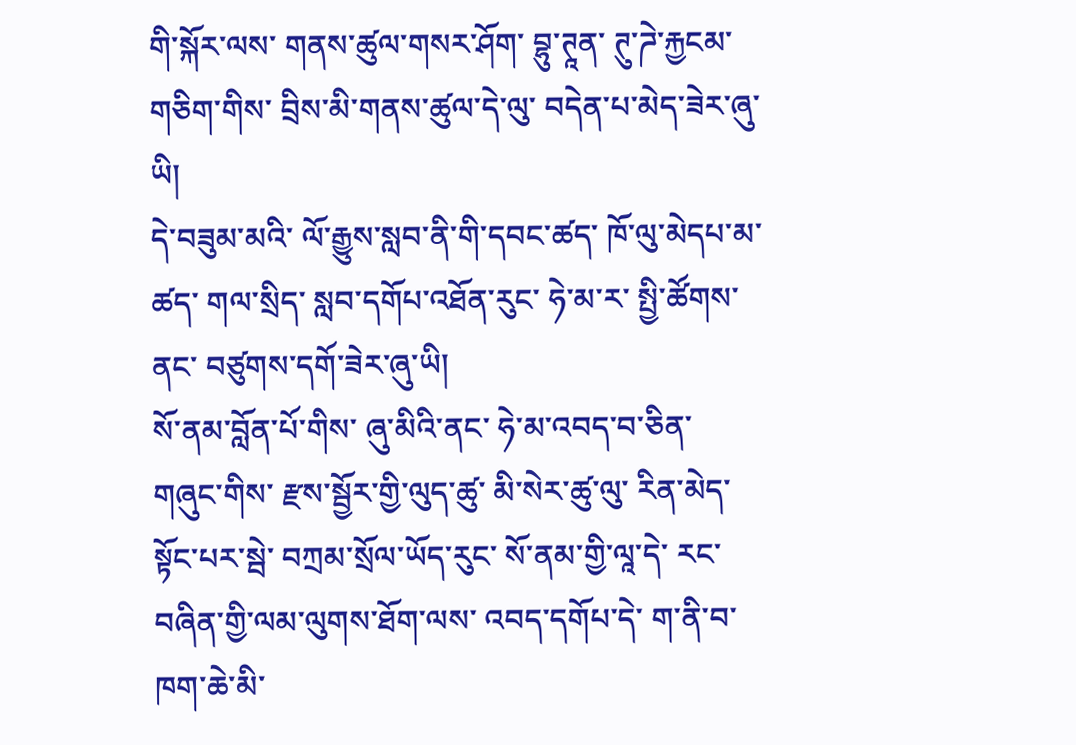གི་སྐོར་ལས་ གནས་ཚུལ་གསར་ཤོག་ བྷུ་ཊཱན་ ཊུ་ཌེ་རྐྱངམ་གཅིག་གིས་ བྲིས་མི་གནས་ཚུལ་དེ་ལུ་ བདེན་པ་མེད་ཟེར་ཞུ་ཡི།
དེ་བཟུམ་མའི་ ལོ་རྒྱུས་སླབ་ནི་གི་དབང་ཚད་ ཁོ་ལུ་མེདཔ་མ་ཚད་ གལ་སྲིད་ སླབ་དགོཔ་འཐོན་རུང་ ཧེ་མ་ར་ སྤྱི་ཚོགས་ནང་ བཙུགས་དགོ་ཟེར་ཞུ་ཡི།
སོ་ནམ་བློན་པོ་གིས་ ཞུ་མིའི་ནང་ ཧེ་མ་འབད་བ་ཅིན་ གཞུང་གིས་ རྫས་སྦྱོར་གྱི་ལུད་ཚུ་ མི་སེར་ཚུ་ལུ་ རིན་མེད་སྟོང་པར་སྦེ་ བཀྲམ་སྲོལ་ཡོད་རུང་ སོ་ནམ་གྱི་ལཱ་དེ་ རང་བཞིན་གྱི་ལམ་ལུགས་ཐོག་ལས་ འབད་དགོཔ་དེ་ ག་ནི་བ་ ཁག་ཆེ་མི་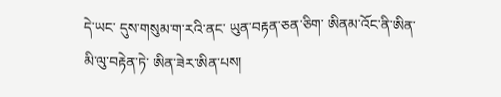དེ་ཡང་ དུས་གསུམ་ག་རའི་ནང་ ཡུན་བརྟན་ཅན་ཅིག་ ཨིནམ་འོང་ནི་ཨིན་མི་ལུ་བརྟེན་ཏེ་ ཨིན་ཟེར་ཨིན་པས།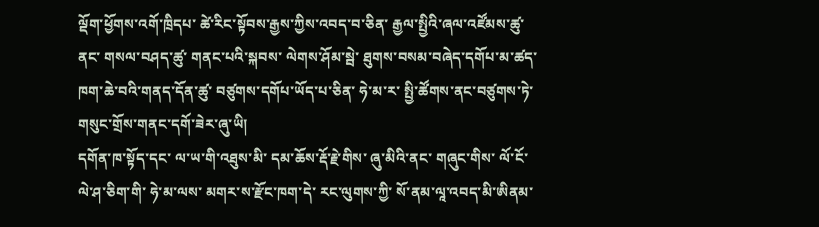ལྡོག་ཕྱོགས་འགོ་ཁྲིདཔ་ ཚེ་རིང་སྟོབས་རྒྱས་ཀྱིས་འབད་བ་ཅིན་ རྒྱལ་སྤྱིའི་ཞལ་འཛོམས་ཚུ་ནང་ གསལ་བཤད་ཚུ་ གནང་པའི་སྐབས་ ལེགས་ཤོམ་སྦེ་ ཐུགས་བསམ་བཞེད་དགོཔ་མ་ཚད་ ཁག་ཆེ་བའི་གནད་དོན་ཚུ་ བཙུགས་དགོཔ་ཡོད་པ་ཅིན་ ཧེ་མ་ར་ སྤྱི་ཚོགས་ནང་བཙུགས་ཏེ་ གསུང་གྲོས་གནང་དགོ་ཟེར་ཞུ་ཡི།
དགོན་ཁ་སྟོད་དང་ ལ་ཡ་གི་འཐུས་མི་ དམ་ཆོས་རྡོ་རྗེ་གིས་ ཞུ་མིའི་ནང་ གཞུང་གིས་ ལོ་ངོ་ལེ་ཤ་ཅིག་གི་ ཧེ་མ་ལས་ མགར་ས་རྫོང་ཁག་དེ་ རང་ལུགས་ཀྱི་ སོ་ནམ་ལཱ་འབད་མི་ཨིནམ་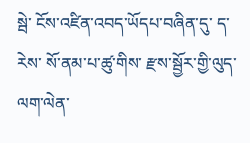སྦེ་ ངོས་འཛིན་འབད་ཡོདཔ་བཞིན་དུ་ ད་རེས་ སོ་ནམ་པ་ཚུ་གིས་ རྫས་སྦྱོར་གྱི་ལུད་ ལག་ལེན་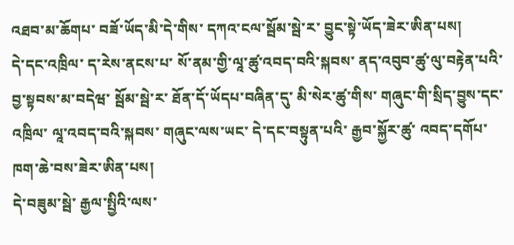འཐབ་མ་ཆོགཔ་ བཟོ་ཡོད་མི་དེ་གིས་ དཀའ་ངལ་སྦོམ་སྦེ་ར་ བྱུང་སྟེ་ཡོད་ཟེར་ཨིན་པས།
དེ་དང་འཁྲིལ་ ད་རེས་ནངས་པ་ སོ་ནམ་གྱི་ལཱ་ཚུ་འབད་བའི་སྐབས་ ནད་འབུབ་ཚུ་ལུ་བརྟེན་པའི་ བྱ་སྟབས་མ་བདེཝ་ སྦོམ་སྦེ་ར་ ཐོན་དོ་ཡོདཔ་བཞིན་དུ་ མི་སེར་ཚུ་གིས་ གཞུང་གི་སྲིད་བྱུས་དང་འཁྲིལ་ ལཱ་འབད་བའི་སྐབས་ གཞུང་ལས་ཡང་ དེ་དང་བསྟུན་པའི་ རྒྱབ་སྐྱོར་ཚུ་ འབད་དགོཔ་ཁག་ཆེ་བས་ཟེར་ཨིན་པས།
དེ་བཟུམ་སྦེ་ རྒྱལ་སྤྱིའི་ལས་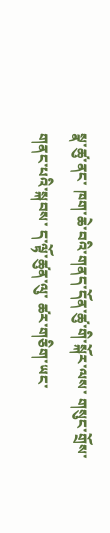སྣ་ཚུ་ནང་ ཁག་ཆེ་བའི་གནད་དོན་ཚུ་གི་སྐོར་ལས་ གསུང་གྲོས་གནང་པའི་སྐབས་ ད་ལྟོ་ཚུན་ལུ་ ཚར་གཅིག་ཡང་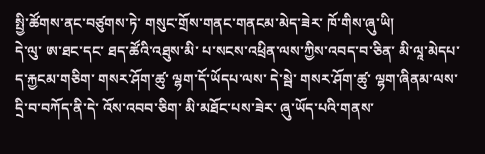སྤྱི་ཚོགས་ནང་བཙུགས་ཏེ་ གསུང་གྲོས་གནང་གནངམ་མེད་ཟེར་ ཁོ་གིས་ཞུ་ཡི།
དེ་ལུ་ ཨ་ཐང་དང་ ཐད་ཚོའི་འཐུས་མི་ པ་སངས་འཕྲིན་ལས་ཀྱིས་འབད་བ་ཅིན་ མི་ལཱ་མེདཔ་ད་རྐྱངམ་གཅིག་ གསར་ཤོག་ཚུ་ ལྷག་དོ་ཡོདཔ་ལས་ དེ་སྦེ་ གསར་ཤོག་ཚུ་ ལྷག་ཞིནམ་ལས་ དྲི་བ་བཀོད་ནི་དེ་ འོས་འབབ་ཅིག་ མི་མཐོང་པས་ཟེར་ ཞུ་ཡོད་པའི་གནས་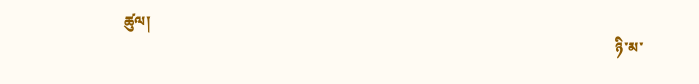ཚུལ།
                                                                                                                                       ཉི་མ་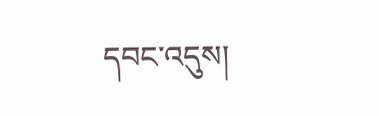དབང་འདུས།